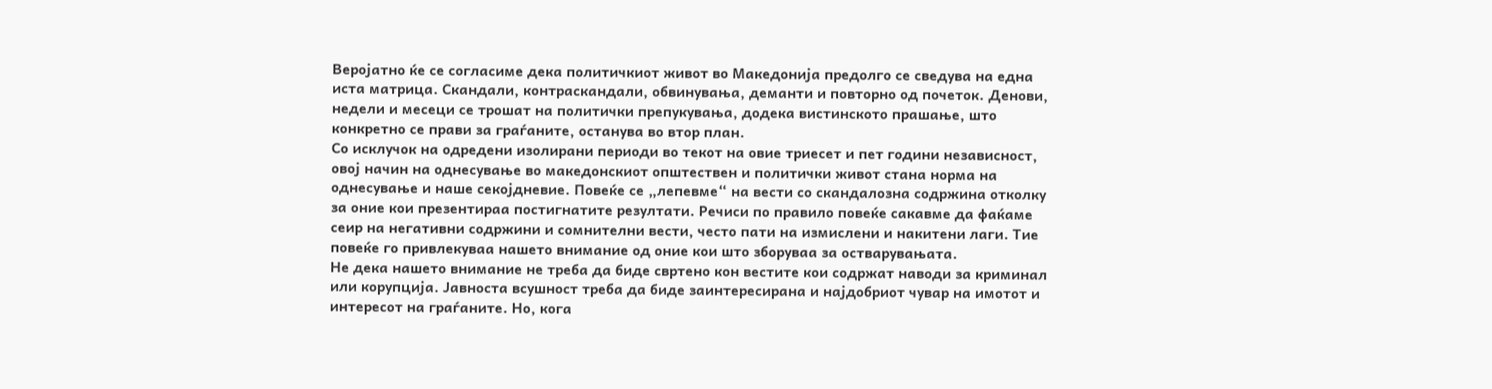Веројатно ќе се согласиме дека политичкиот живот во Македонија предолго се сведува на една иста матрица. Скандали, контраскандали, обвинувања, деманти и повторно од почеток. Денови, недели и месеци се трошат на политички препукувања, додека вистинското прашање, што конкретно се прави за граѓаните, останува во втор план.
Со исклучок на одредени изолирани периоди во текот на овие триесет и пет години независност, овој начин на однесување во македонскиот општествен и политички живот стана норма на однесување и наше секојдневие. Повеќе се „лепевме“ на вести со скандалозна содржина отколку за оние кои презентираа постигнатите резултати. Речиси по правило повеќе сакавме да фаќаме сеир на негативни содржини и сомнителни вести, често пати на измислени и накитени лаги. Тие повеќе го привлекуваа нашето внимание од оние кои што зборуваа за остварувањата.
Не дека нашето внимание не треба да биде свртено кон вестите кои содржат наводи за криминал или корупција. Јавноста всушност треба да биде заинтересирана и најдобриот чувар на имотот и интересот на граѓаните. Но, кога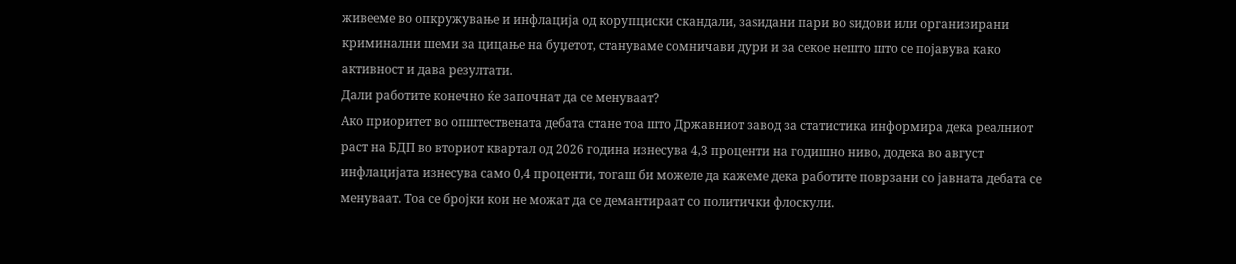живееме во опкружување и инфлација од корупциски скандали, заѕидани пари во ѕидови или организирани криминални шеми за цицање на буџетот, стануваме сомничави дури и за секое нешто што се појавува како активност и дава резултати.
Дали работите конечно ќе започнат да се менуваат?
Ако приоритет во општествената дебата стане тоа што Државниот завод за статистика информира дека реалниот раст на БДП во вториот квартал од 2026 година изнесува 4,3 проценти на годишно ниво, додека во август инфлацијата изнесува само 0,4 проценти, тогаш би можеле да кажеме дека работите поврзани со јавната дебата се менуваат. Тоа се бројки кои не можат да се демантираат со политички флоскули.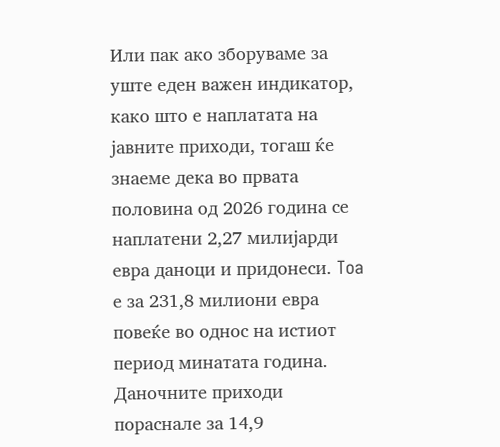Или пак ако зборуваме за уште еден важен индикатор, како што е наплатата на јавните приходи, тогаш ќе знаеме дека во првата половина од 2026 година се наплатени 2,27 милијарди евра даноци и придонеси. Toa е за 231,8 милиони евра повеќе во однос на истиот период минатата година. Даночните приходи пораснале за 14,9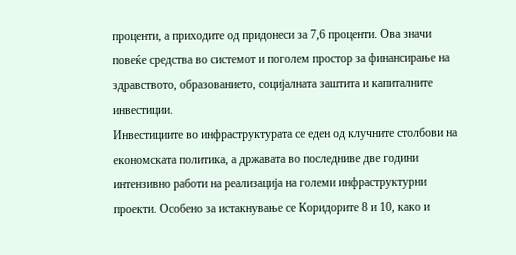проценти, а приходите од придонеси за 7,6 проценти. Ова значи повеќе средства во системот и поголем простор за финансирање на здравството, образованието, социјалната заштита и капиталните инвестиции.
Инвестициите во инфраструктурата се еден од клучните столбови на економската политика, а државата во последниве две години интензивно работи на реализација на големи инфраструктурни проекти. Особено за истакнување се Коридорите 8 и 10, како и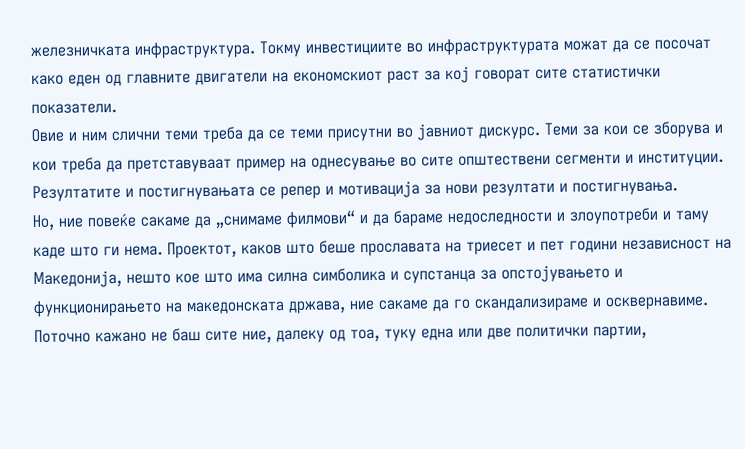железничката инфраструктура. Токму инвестициите во инфраструктурата можат да се посочат како еден од главните двигатели на економскиот раст за кој говорат сите статистички показатели.
Овие и ним слични теми треба да се теми присутни во јавниот дискурс. Теми за кои се зборува и кои треба да претставуваат пример на однесување во сите општествени сегменти и институции. Резултатите и постигнувањата се репер и мотивација за нови резултати и постигнувања.
Но, ние повеќе сакаме да „снимаме филмови“ и да бараме недоследности и злоупотреби и таму каде што ги нема. Проектот, каков што беше прославата на триесет и пет години независност на Македонија, нешто кое што има силна симболика и супстанца за опстојувањето и функционирањето на македонската држава, ние сакаме да го скандализираме и осквернавиме. Поточно кажано не баш сите ние, далеку од тоа, туку една или две политички партии,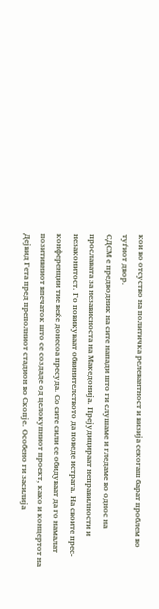кои во отсуство на политичка релевантност и визија секогаш барат проблем во туѓиот двор.
СДСМ е предводник на сите напади што ги слушаме и гледаме во однос на прославата за независноста на Македонија. Прејудицираат неправилности и незаконитост. Го повикуваат обвинителството да поведе истрага. На своите прес-конференции тие веќе донесоа пресуда. Со сите сили се обидуваат да го намалат позитивниот впечаток што се создаде од целокупниот проект, како и концертот на Дејвид Гета пред преполниот стадион во Скопје. Особено ги засилија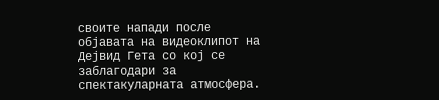своите напади после објавата на видеоклипот на Дејвид Гета со кој се заблагодари за спектакуларната атмосфера.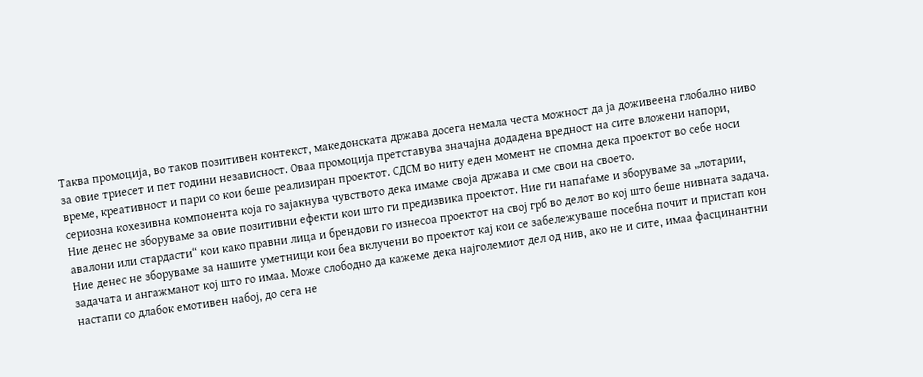Таква промоција, во таков позитивен контекст, македонската држава досега немала честа можност да ја доживеена глобално ниво за овие триесет и пет години независност. Оваа промоција претставува значајна додадена вредност на сите вложени напори, време, креативност и пари со кои беше реализиран проектот. СДСМ во ниту еден момент не спомна дека проектот во себе носи сериозна кохезивна компонента која го зајакнува чувството дека имаме своја држава и сме свои на своето.
Ние денес не зборуваме за овие позитивни ефекти кои што ги предизвика проектот. Ние ги напаѓаме и зборуваме за „лотарии, авалони или стардасти“ кои како правни лица и брендови го изнесоа проектот на свој грб во делот во кој што беше нивната задача. Ние денес не зборуваме за нашите уметници кои беа вклучени во проектот кај кои се забележуваше посебна почит и пристап кон задачата и ангажманот кој што го имаа. Може слободно да кажеме дека најголемиот дел од нив, ако не и сите, имаа фасцинантни настапи со длабок емотивен набој, до сега не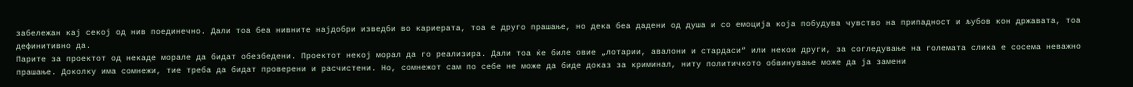забележан кај секој од нив поединечно. Дали тоа беа нивните најдобри изведби во кариерата, тоа е друго прашање, но дека беа дадени од душа и со емоција која побудува чувство на припадност и љубов кон државата, тоа дефинитивно да.
Парите за проектот од некаде морале да бидат обезбедени. Проектот некој морал да го реализира. Дали тоа ќе биле овие „лотарии, авалони и стардаси“ или некои други, за согледување на големата слика е сосема неважно прашање. Доколку има сомнежи, тие треба да бидат проверени и расчистени. Но, сомнежот сам по себе не може да биде доказ за криминал, ниту политичкото обвинување може да ја замени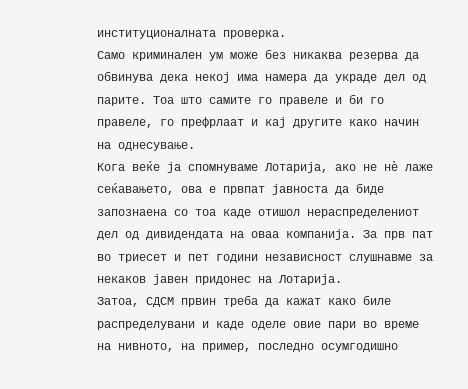институционалната проверка.
Само криминален ум може без никаква резерва да обвинува дека некој има намера да украде дел од парите. Тоа што самите го правеле и би го правеле, го префрлаат и кај другите како начин на однесување.
Кога веќе ја спомнуваме Лотарија, ако не нѐ лаже сеќавањето, ова е првпат јавноста да биде запознаена со тоа каде отишол нераспределениот дел од дивидендата на оваа компанија. За прв пат во триесет и пет години независност слушнавме за некаков јавен придонес на Лотарија.
Затоа, СДСМ првин треба да кажат како биле распределувани и каде оделе овие пари во време на нивното, на пример, последно осумгодишно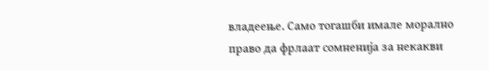владеење. Само тогашби имале морално право да фрлаат сомненија за некакви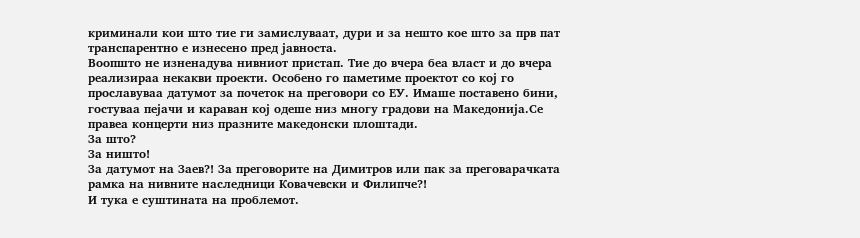криминали кои што тие ги замислуваат, дури и за нешто кое што за прв пат транспарентно е изнесено пред јавноста.
Воопшто не изненадува нивниот пристап. Тие до вчера беа власт и до вчера реализираа некакви проекти. Особено го паметиме проектот со кој го прославуваа датумот за почеток на преговори со ЕУ. Имаше поставено бини, гостуваа пејачи и караван кој одеше низ многу градови на Македонија.Се правеа концерти низ празните македонски плоштади.
За што?
За ништо!
За датумот на Заев?! За преговорите на Димитров или пак за преговарачката рамка на нивните наследници Ковачевски и Филипче?!
И тука е суштината на проблемот.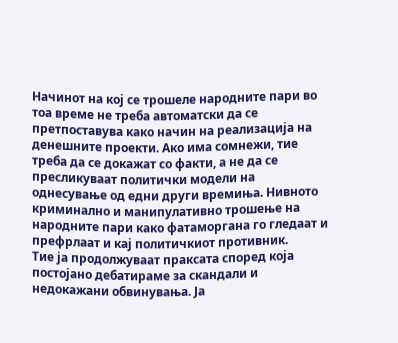Начинот на кој се трошеле народните пари во тоа време не треба автоматски да се претпоставува како начин на реализација на денешните проекти. Ако има сомнежи, тие треба да се докажат со факти, а не да се пресликуваат политички модели на однесување од едни други времиња. Нивното криминално и манипулативно трошење на народните пари како фатаморгана го гледаат и префрлаат и кај политичкиот противник.
Тие ја продолжуваат праксата според која постојано дебатираме за скандали и недокажани обвинувања. Ја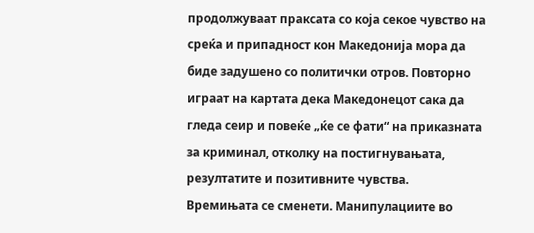продолжуваат праксата со која секое чувство на среќа и припадност кон Македонија мора да биде задушено со политички отров. Повторно играат на картата дека Македонецот сака да гледа сеир и повеќе „ќе се фати“ на приказната за криминал, отколку на постигнувањата, резултатите и позитивните чувства.
Времињата се сменети. Манипулациите во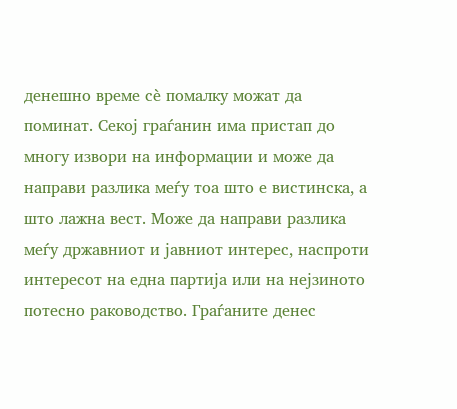денешно време сѐ помалку можат да поминат. Секој граѓанин има пристап до многу извори на информации и може да направи разлика меѓу тоа што е вистинска, а што лажна вест. Може да направи разлика меѓу државниот и јавниот интерес, наспроти интересот на една партија или на нејзиното потесно раководство. Граѓаните денес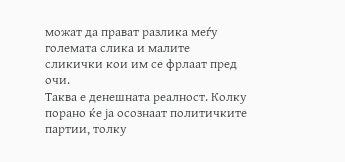можат да прават разлика меѓу големата слика и малите сликички кои им се фрлаат пред очи.
Таква е денешната реалност. Колку порано ќе ја осознаат политичките партии, толку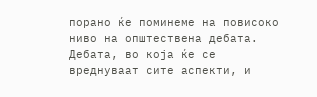порано ќе поминеме на повисоко ниво на општествена дебата. Дебата, во која ќе се вреднуваат сите аспекти, и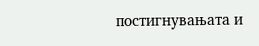постигнувањата и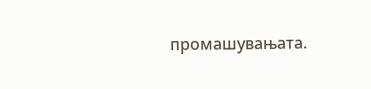промашувањата.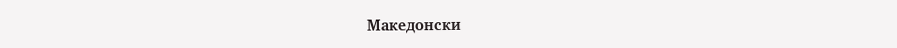Македонски